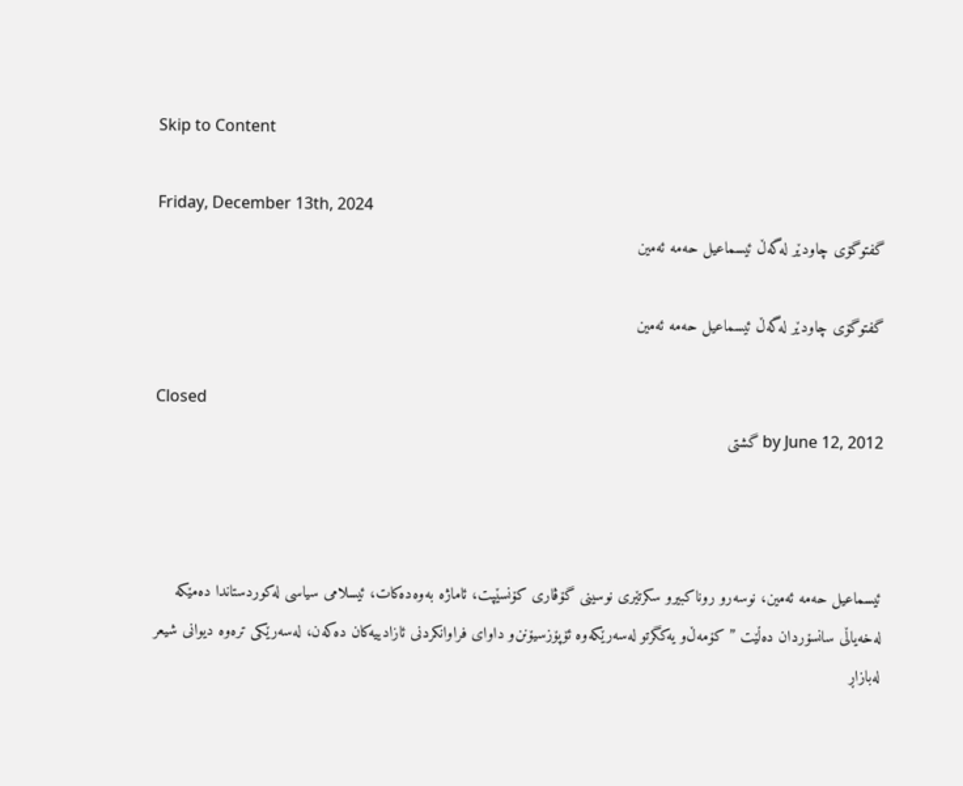Skip to Content

Friday, December 13th, 2024
گفتوگۆی چاودێر لەگەڵ ئیسماعیل حەمە ئەمین

گفتوگۆی چاودێر لەگەڵ ئیسماعیل حەمە ئەمین

Closed
by June 12, 2012 گشتی



ئیسماعیل حه‌مه‌ ئه‌مین، نوسه‌رو روناكبیرو سکرتێری نوسینی گۆڤاری كۆنسێپت، ئاماژه‌ به‌وه‌ده‌كات، ئیسلامی سیاسی له‌كوردستاندا ده‌مێكه‌ له‌خه‌یاڵی سانسۆردان ده‌ڵێت ” كۆمه‌ڵ‌و یه‌كگرتو له‌سه‌رێكه‌وه‌ ئۆپۆزسیۆنن‌و داوای فراوانكردنی ئازادییه‌كان ده‌كه‌ن، له‌سه‌رێكی تره‌وه‌ دیوانی شیعر له‌بازاڕ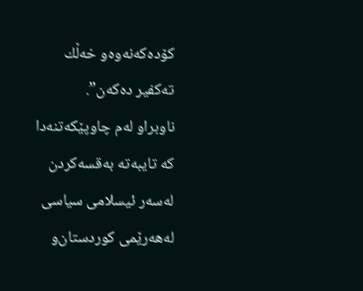كۆده‌كه‌نه‌وه‌‌و خه‌ڵك ته‌كفیر ده‌كه‌ن”.
ناوبراو له‌م چاوپێكه‌تنه‌دا كه‌ تایبه‌ته‌ به‌قسه‌كردن له‌سه‌ر ئیسلامی سیاسی له‌هه‌رێمی كوردستان‌و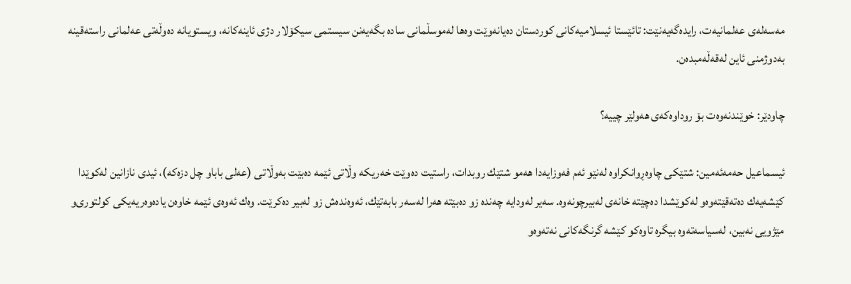مه‌سه‌له‌ی عه‌لمانیه‌ت، رایده‌گه‌یه‌نێت: تائێستا ئیسلامیه‌كانی كوردستان ده‌یانه‌وێت وه‌ها له‌موسڵمانی ساده‌ بگه‌یه‌نن سیستمی سیكۆلار دژی ئاینه‌كانه‌، ویستویانه‌ ده‌وڵه‌تی عه‌لمانی راسته‌قینه‌ به‌دوژمنی ئاین له‌قه‌ڵه‌مبده‌ن.

چاودێر: خوێندنه‌وه‌ت بۆ روداوه‌كه‌ی هه‌ولێر چییه‌؟

ئیسماعیل حه‌مه‌ئه‌مین: شتێكی چاوه‌ڕوانكراوه‌ له‌نێو ئه‌م فه‌وزایه‌دا هه‌مو شتێك روبدات، راستیت ده‌وێت خه‌ریكه‌ وڵاتی ئێمه‌ ده‌بێت به‌وڵاتی (عه‌لی بابا‌و چل دزه‌كه‌)، ئیدی نازانین له‌كوێدا كێشه‌یه‌ك ده‌ته‌قێته‌وه‌‌و له‌كوێشدا ده‌چێته‌ خانه‌ی له‌بیرچونه‌وه‌. سه‌یر له‌ودایه‌ چه‌نده‌ زو ده‌بێته‌ هه‌را له‌سه‌ر بابه‌تێك، ئه‌وه‌نده‌ش زو له‌بیر ده‌كرێت. وه‌ك ئه‌وه‌ی ئێمه‌ خاوه‌ن یاده‌وه‌ریه‌یكی كولتوری‌و مێژویی نه‌بین، له‌سیاسه‌ته‌وه‌ بیگره‌ تاوه‌كو كێشه‌ گرنگه‌كانی نه‌ته‌وه‌‌و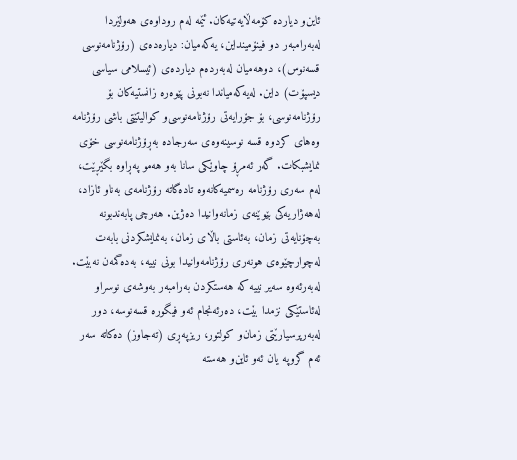ئاین‌و دیارده‌ كۆمه‌ڵایه‌تیه‌كان. ئێمه‌ له‌م روداوه‌ی هه‌ولێردا له‌به‌رامبه‌ر دو فینۆمینداین، یه‌كه‌میان: دیاره‌ده‌ی (رۆژنامه‌نوسی قسه‌نوس)، دوهه‌میان له‌به‌رده‌م دیارده‌ی (ئیسلامی سیاسی دیسپۆت) داین. له‌یه‌كه‌میاندا نه‌بونی پێوه‌ره‌ زانستیه‌كان بۆ رۆژنامه‌نوسی، بۆ جۆرایه‌تی رۆژنامه‌نوسی‌و كوالیتێتی باشی رۆژنامه‌ وه‌های كردوه‌ قسه‌ نوسینه‌وه‌ی سه‌رجاده‌ به‌ڕۆژنامه‌نوسی خۆی نمایشبكات. گه‌ر ئه‌مڕۆ چاوێكی سانا به‌و هه‌مو په‌ڕاوه‌ بگێڕێت، له‌م سه‌ری رۆژنامه‌ ره‌سمیه‌كانه‌وه‌ تاده‌گاته‌ رۆژنامه‌ی به‌ناو ئازاد، له‌هه‌ژاریه‌كی بێوێنه‌ی زمانه‌وانیدا ده‌ژین. هه‌رچی پابه‌ندبونه‌ به‌چۆنایه‌تی زمان، به‌ئاستی باڵای زمان، به‌نمایشكردنی بابه‌ت له‌چوارچێوه‌ی هونه‌ری رۆژنامه‌وانیدا بونی نییه‌، به‌ده‌گمه‌ن نه‌بێت. له‌به‌رئه‌وه‌ سه‌یر نییه‌ كه‌ هه‌ستكردن به‌رامبه‌ر به‌وشه‌ی نوسراو له‌ئاستێكی نزمدا بێت، ده‌رئه‌نجام ئه‌و فیگوره‌ قسه‌نوسه‌، دور له‌به‌رپرسیارێتی زمان‌و كولتور، ریزپه‌ڕی (ته‌جاوز) ده‌كاته‌ سه‌ر ئه‌م گروپه‌ یان ئه‌و ئاین‌و هه‌سته‌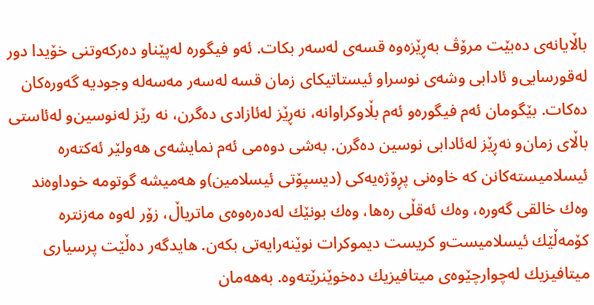باڵایانه‌ی ده‌بێت مرۆڤ به‌ڕێزه‌وه‌ قسه‌ی له‌سه‌ر بكات. ئه‌و فیگوره‌ له‌پێناو ده‌ركه‌وتنی خۆیدا دور له‌قورسایی‌و ئادابی وشه‌ی نوسرا‌و ئیستاتیكای زمان قسه‌ له‌سه‌ر مه‌سه‌له‌ وجودیه‌ گه‌وره‌كان ده‌كات. بێگومان ئه‌م فیگوره‌‌و ئه‌م بڵاوكراوانه‌، نه‌ڕێز له‌ئازادی ده‌گرن، نه‌ رێز له‌نوسین‌و له‌ئاستی باڵای زمان‌و نه‌ڕێز له‌ئادابی نوسین ده‌گرن. به‌شی دوه‌می ئه‌م نمایشه‌ی هه‌ولێر ئه‌كته‌ره‌ ئیسلامیسته‌كانن كه‌ خاوه‌نی پڕۆژه‌یه‌كی (دیسپۆتی ئیسلامین)و هه‌میشه‌ گوتومه‌ خوداوه‌ند وه‌ك خالقی گه‌وره‌، وه‌ك ئه‌قڵی ره‌ها، وه‌ك بونێك له‌ده‌ره‌وه‌ی ماتریاڵ، زۆر له‌وه‌ مه‌زنتره‌ كۆمه‌ڵێك ئیسلامیست‌و كریست دیموكرات نوێنه‌رایه‌تی بكه‌ن. هایدگه‌ر ده‌ڵێت پرسیاری میتافیزیك له‌چوارچێوه‌ی میتافیزیك ده‌خوێنرێته‌وه‌. به‌هه‌مان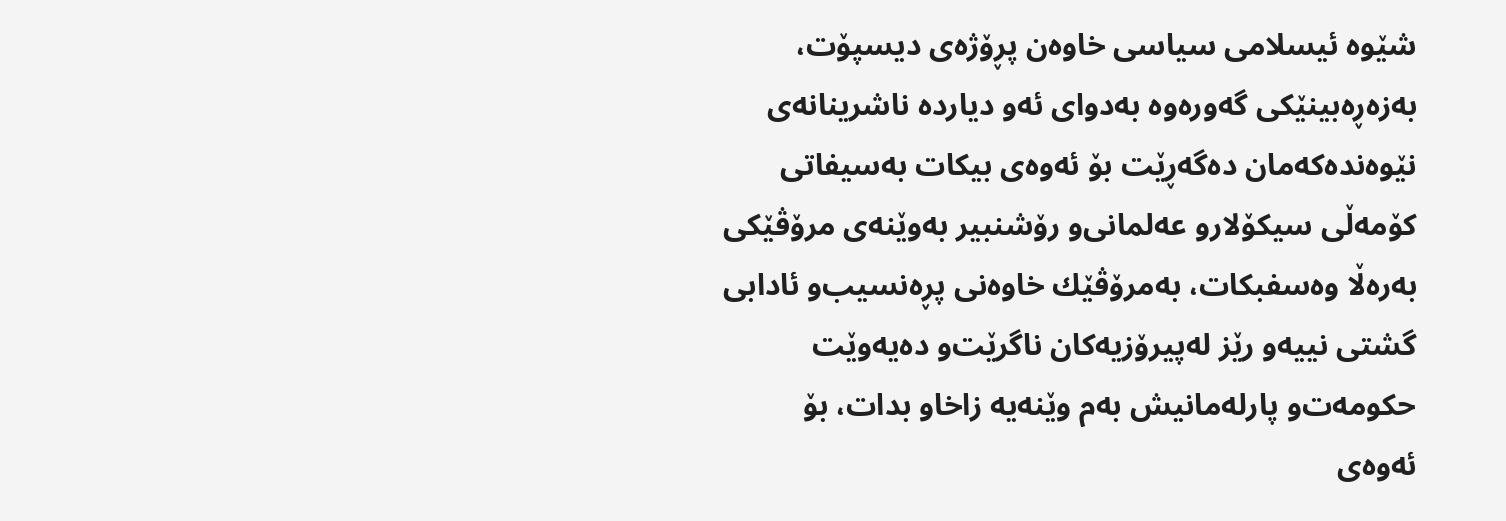شێوه‌ ئیسلامی سیاسی خاوه‌ن پڕۆژه‌ی دیسپۆت، به‌زه‌ڕه‌بینێكی گه‌وره‌وه‌ به‌دوای ئه‌و دیارده‌ ناشرینانه‌ی نێوه‌نده‌كه‌مان ده‌گه‌ڕێت بۆ ئه‌وه‌ی بیكات به‌سیفاتی كۆمه‌ڵی سیكۆلار‌و عه‌لمانی‌و رۆشنبیر به‌وێنه‌ی مرۆڤێكی به‌ره‌ڵا وه‌سفبكات، به‌مرۆڤێك خاوه‌نی پڕه‌نسیب‌و ئادابی گشتی نییه‌‌و رێز له‌پیرۆزیه‌كان ناگرێت‌و ده‌یه‌وێت حكومه‌ت‌و پارله‌مانیش به‌م وێنه‌یه‌ زاخاو بدات، بۆ ئه‌وه‌ی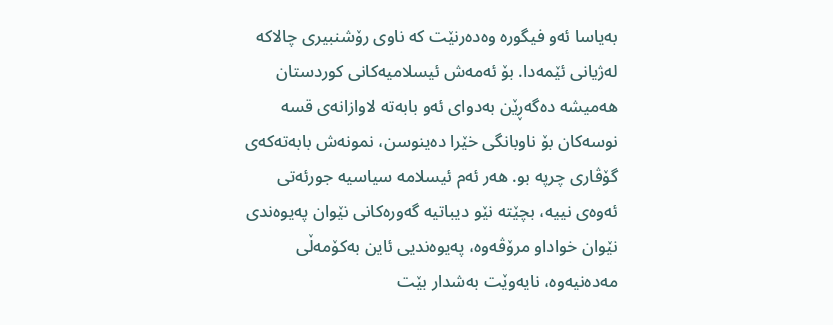به‌یاسا ئه‌و فیگوره‌ وه‌ده‌رنێت كه‌ ناوی رۆشنبیری چالاكه‌ له‌ژیانی ئێمه‌دا. بۆ ئه‌مه‌ش ئیسلامیه‌كانی كوردستان هه‌میشه‌ ده‌گه‌ڕێن به‌دوای ئه‌و بابه‌ته‌ لاوازانه‌ی قسه‌ نوسه‌كان بۆ ناوبانگی خێرا ده‌ینوسن، نمونه‌ش بابه‌ته‌كه‌ی گۆڤاری چرپه‌ بو. هه‌ر ئه‌م ئیسلامه‌ سیاسیه‌ جورئه‌تی ئه‌وه‌ی نییه‌، بچێته‌ نێو دیباتیه‌ گه‌وره‌كانی نێوان په‌یوه‌ندی نێوان خواداو مرۆڤه‌وه‌، په‌یوه‌ندیی ئاین به‌كۆمه‌ڵی مه‌ده‌نیه‌وه‌، نایه‌وێت به‌شدار بێت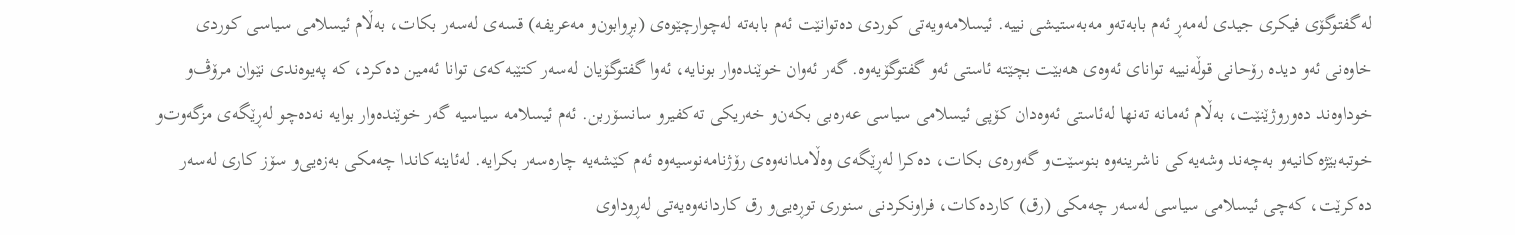له‌گفتوگۆی فیكری جیدی له‌مه‌ڕ ئه‌م بابه‌ته‌‌و مه‌به‌ستیشی نییه‌. ئیسلامه‌ویه‌تی كوردی ده‌توانێت ئه‌م بابه‌ته‌ له‌چوارچێوه‌ی (بڕوابون‌و مه‌عریفه‌) قسه‌ی له‌سه‌ر بكات، به‌ڵام ئیسلامی سیاسی كوردی خاوه‌نی ئه‌و دیده‌ رۆحانی قوڵه‌نییه‌ توانای ئه‌وه‌ی هه‌بێت بچێته‌ ئاستی ئه‌و گفتوگۆیه‌وه‌. گه‌ر ئه‌وان خوێنده‌وار بونایه‌، ئه‌وا گفتوگۆیان له‌سه‌ر كتێبه‌كه‌ی توانا ئه‌مین ده‌كرد، كه‌ په‌یوه‌ندی نێوان مرۆڤ‌و خوداوه‌ند ده‌وروژێنێت، به‌ڵام ئه‌مانه‌ ته‌نها له‌ئاستی ئه‌وه‌دان كۆپی ئیسلامی سیاسی عه‌ره‌بی بكه‌ن‌و خه‌ریكی ته‌كفیر‌و سانسۆربن. ئه‌م ئیسلامه‌ سیاسیه‌ گه‌ر خوێنده‌وار بوایه‌ نه‌ده‌چو له‌ڕێگه‌ی مزگه‌وت‌و خوتبه‌بێژه‌كانیه‌و به‌چه‌ند وشه‌یه‌كی ناشرینه‌وه‌ بنوسێت‌و گه‌وره‌ی بكات، ده‌كرا له‌ڕێگه‌ی وه‌ڵامدانه‌وه‌ی رۆژنامه‌نوسیه‌وه‌ ئه‌م كێشه‌یه‌ چاره‌سه‌ر بكرایه‌. له‌ئاینه‌كاندا چه‌مكی به‌زه‌یی‌و سۆز كاری له‌سه‌ر ده‌كرێت، كه‌چی ئیسلامی سیاسی له‌سه‌ر چه‌مكی (رق) كارده‌كات، فراونكردنی سنوری توڕه‌یی‌و رق كاردانه‌وه‌یه‌تی له‌ڕوداوی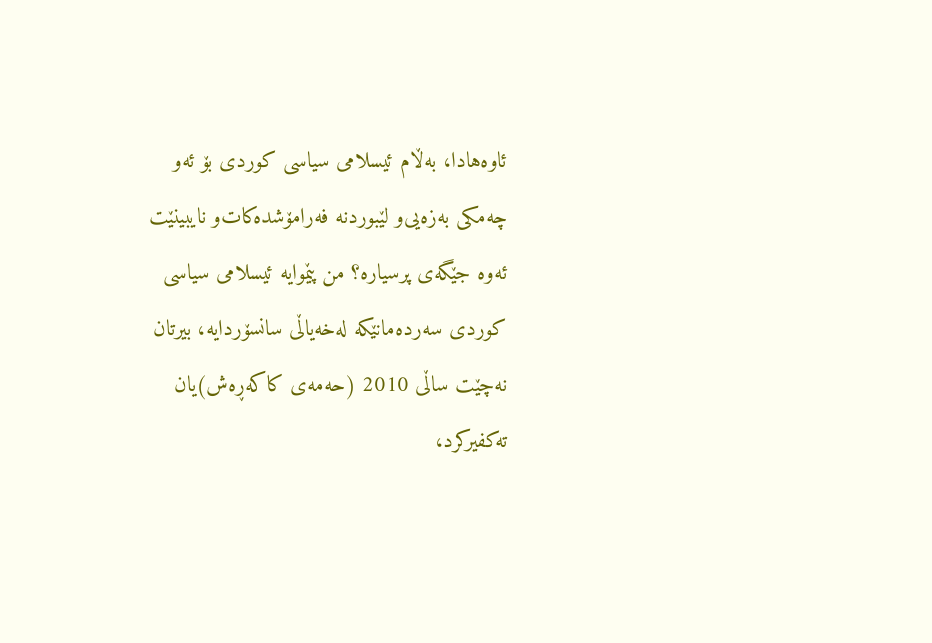ئاوه‌هادا، به‌ڵام ئیسلامی سیاسی كوردی بۆ ئه‌و چه‌مكی به‌زه‌یی‌و لێبوردنه‌ فه‌رامۆشده‌كات‌و نایبینێت ئه‌وه‌ جێگه‌ی پرسیاره‌؟ من پێموایه‌ ئیسلامی سیاسی كوردی سه‌رده‌مانێكه‌ له‌خه‌یاڵی سانسۆردایه‌، بیرتان نه‌چێت ساڵی 2010 (حه‌مه‌ی كاكه‌ڕه‌ش)یان ته‌كفیركرد،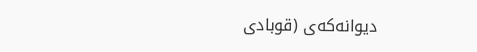دیوانه‌كه‌ی (قوبادی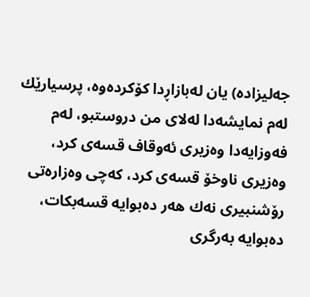جه‌لیزاده‌) یان له‌بازاڕدا كۆكرده‌وه‌، پرسیارێك له‌م نمایشه‌دا له‌لای من دروستبو، له‌م فه‌وزایه‌دا وه‌زیری ئه‌وقاف قسه‌ی كرد، وه‌زیری ناوخۆ قسه‌ی كرد، كه‌چی وه‌زاره‌تی رۆشنبیری نه‌ك هه‌ر ده‌بوایه‌ قسه‌بكات، ده‌بوایه‌ به‌رگری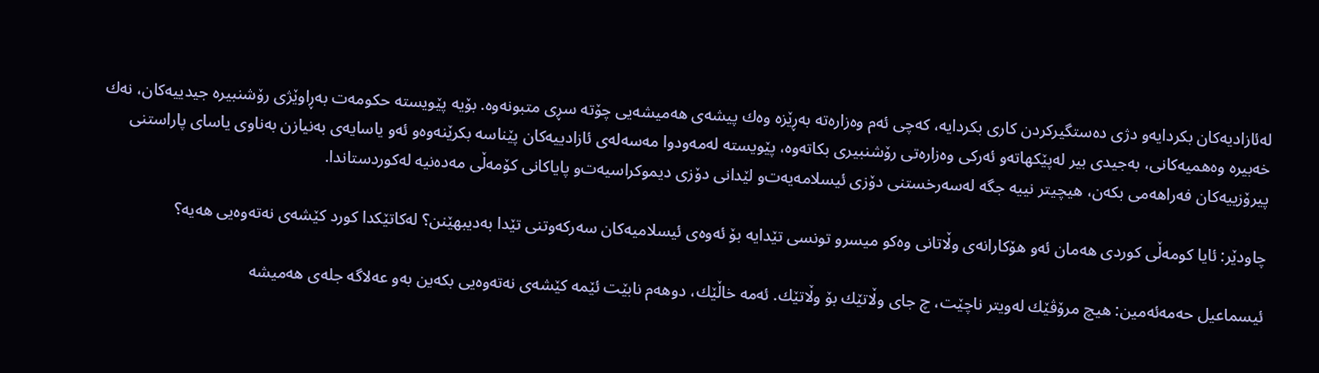له‌ئازادیه‌كان بكردایه‌‌و دژی ده‌ستگیركردن كاری بكردایه‌، كه‌چی ئه‌م وه‌زاره‌ته‌ به‌ڕێزه‌ وه‌ك پیشه‌ی هه‌میشه‌یی چۆته‌ سڕی متبونه‌وه‌. بۆیه‌ پێویسته‌ حكومه‌ت به‌ڕاوێژی رۆشنبیره‌ جیدییه‌كان، نه‌ك خه‌بیره‌ وه‌همیه‌كانی، به‌جیدی بیر له‌پێكهاته‌‌و ئه‌ركی وه‌زاره‌تی رۆشنبیری بكاته‌وه‌، پێویسته‌ له‌مه‌ودوا مه‌سه‌له‌ی ئازادییه‌كان پێناسه‌ بكرێنه‌وه‌‌و ئه‌و یاسایه‌ی به‌نیازن به‌ناوی یاسای پاراستنی پیرۆزییه‌كان فه‌راهه‌می بكه‌ن، هیچیتر نییه‌ جگه‌ له‌سه‌رخستنی دۆزی ئیسلامه‌یه‌ت‌و لێدانی دۆزی دیموكراسیه‌ت‌و پایاكانی كۆمه‌ڵی مه‌ده‌نیه‌ له‌كوردستاندا.

چاودێر: ئایا كومه‌ڵی كوردی هه‌مان ئه‌و هۆكارانه‌ی وڵاتانی وه‌كو میسرو تونسی تێدایه‌ بۆ ئه‌وه‌ی ئیسلامیه‌كان سه‌ركه‌وتنی تێدا به‌دیبهێنن؟ له‌كاتێكدا كورد كێشه‌ی نه‌ته‌وه‌یی هه‌یه‌؟

ئیسماعیل حه‌مه‌ئه‌مین: هیچ مرۆڤێك له‌ویتر ناچێت، چ جای وڵاتێك بۆ وڵاتێك. ئه‌مه‌ خاڵێك، دوهه‌م نابێت ئێمه‌ كێشه‌ی نه‌ته‌وه‌یی بكه‌ین به‌و عه‌لاگه‌ جله‌ی هه‌میشه‌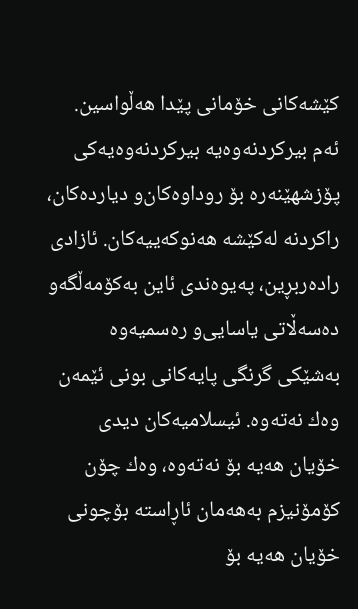كێشه‌كانی خۆمانی پێدا هه‌ڵواسین. ئه‌م بیركردنه‌وه‌یه‌ بیركردنه‌وه‌یه‌كی پۆزشهێنه‌ره‌ بۆ روداوه‌كان‌و دیارده‌كان، راكردنه‌ له‌كێشه‌ هه‌نوكه‌ییه‌كان. ئازادی راده‌ربڕین، په‌یوه‌ندی ئاین به‌كۆمه‌ڵگه‌و ده‌سه‌ڵاتی یاسایی‌و ره‌سمیه‌وه‌ به‌شێكی گرنگی پایه‌كانی بونی ئێمه‌ن وه‌ك نه‌ته‌وه‌. ئیسلامیه‌كان دیدی خۆیان هه‌یه‌ بۆ نه‌ته‌وه‌، وه‌ك چۆن كۆمۆنیزم به‌هه‌مان ئاڕاسته‌ بۆچونی خۆیان هه‌یه‌ بۆ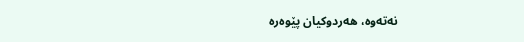نه‌ته‌وه‌، هه‌ردوكیان پێوه‌ره‌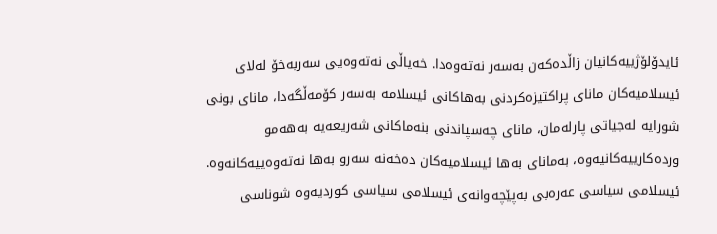ئایدۆلۆژییه‌كانیان زاڵده‌كه‌ن به‌سه‌ر نه‌ته‌وه‌دا. خه‌یاڵی نه‌ته‌وه‌یی سه‌ربه‌خۆ له‌لای ئیسلامیه‌كان مانای پراكتیزه‌كردنی به‌هاكانی ئیسلامه‌ به‌سه‌ر كۆمه‌ڵگه‌دا، مانای بونی شورایه‌ له‌جیاتی پارله‌مان، مانای چه‌سپاندنی بنه‌ماكانی شه‌ریعه‌یه‌ به‌هه‌مو ورده‌كارییه‌كانیه‌وه‌، به‌مانای به‌ها ئیسلامیه‌كان ده‌خه‌نه‌ سه‌رو به‌ها نه‌ته‌وه‌ییه‌كانه‌وه‌. ئیسلامی سیاسی عه‌ره‌بی به‌پێچه‌وانه‌ی ئیسلامی سیاسی كوردیه‌وه‌ شوناسی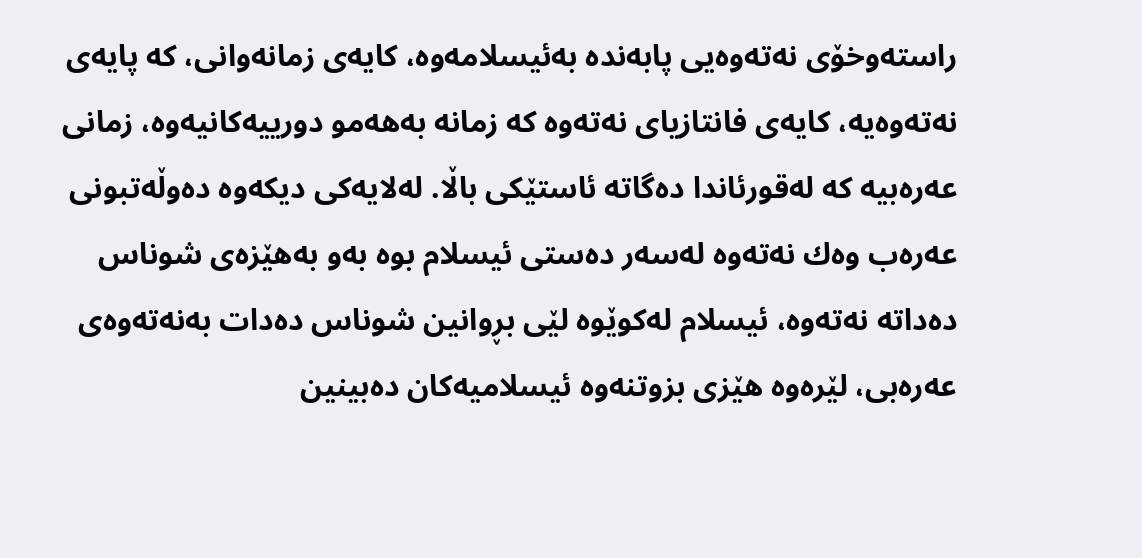راسته‌وخۆی نه‌ته‌وه‌یی پابه‌نده‌ به‌ئیسلامه‌وه‌، كایه‌ی زمانه‌وانی، كه‌ پایه‌ی نه‌ته‌وه‌یه‌، كایه‌ی فانتازیای نه‌ته‌وه‌ كه‌ زمانه‌ به‌هه‌مو دورییه‌كانیه‌وه‌، زمانی عه‌ره‌بیه‌ كه‌ له‌قورئاندا ده‌گاته‌ ئاستێكی باڵا. له‌لایه‌كی دیكه‌وه‌ ده‌وڵه‌تبونی عه‌ره‌ب وه‌ك نه‌ته‌وه‌ له‌سه‌ر ده‌ستی ئیسلام بوه‌ به‌و به‌هێزه‌ی شوناس ده‌داته‌ نه‌ته‌وه‌، ئیسلام له‌كوێوه‌ لێی بڕوانین شوناس ده‌دات به‌نه‌ته‌وه‌ی عه‌ره‌بی، لێره‌وه‌ هێزی بزوتنه‌وه‌ ئیسلامیه‌كان ده‌بینین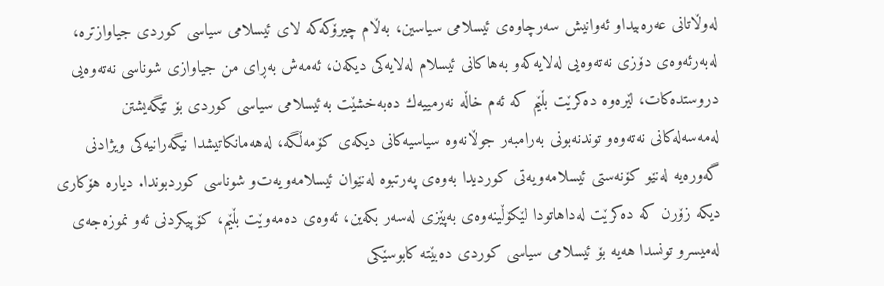له‌وڵاتانی عه‌ره‌بیداو ئه‌وانیش سه‌رچاوه‌ی ئیسلامی سیاسین، به‌ڵام چیرۆكه‌كه‌ لای ئیسلامی سیاسی كوردی جیاوازتره‌، له‌به‌رئه‌وه‌ی دۆزی نه‌ته‌وه‌یی له‌لایه‌كه‌‌و به‌هاكانی ئیسلام له‌لایه‌كی دیكه‌ن، ئه‌مه‌ش به‌ڕای من جیاوازی شوناسی نه‌ته‌وه‌یی دروستده‌كات، لێره‌وه‌ ده‌كرێت بڵێم كه‌ ئه‌م خاڵه‌ نه‌رمییه‌ك ده‌به‌خشێت به‌ئیسلامی سیاسی كوردی بۆ تێگه‌یشتن له‌مه‌سه‌له‌كانی نه‌ته‌وه‌‌و توندنه‌بونی به‌رامبه‌ر جوڵانه‌وه‌ سیاسیه‌كانی دیكه‌ی كۆمه‌ڵگه‌، له‌هه‌مانكاتیشدا نیگه‌رانیه‌كی ویژادنی گه‌وره‌یه‌ له‌نێو كۆنه‌ستی ئیسلامه‌ویه‌تی كوردیدا به‌وه‌ی په‌رتبوه‌ له‌نێوان ئیسلامه‌ویه‌ت‌و شوناسی كوردبوندا. دیاره‌ هۆكاری دیكه‌ زۆرن كه‌ ده‌كرێت له‌داهاتودا لێكۆڵینه‌وه‌ی به‌پێزی له‌سه‌ر بكه‌ین، ئه‌وه‌ی ده‌مه‌وێت بڵێم، كۆپیكردنی ئه‌و نموزه‌جه‌ی له‌میسر‌و تونسدا هه‌یه‌ بۆ ئیسلامی سیاسی كوردی ده‌بێته‌ كابوسێكی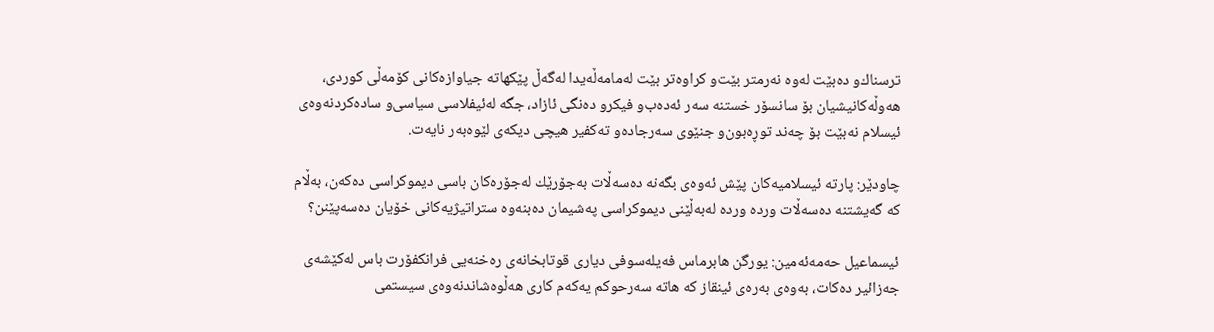ترسناك‌و ده‌بێت له‌وه‌ نه‌رمتر بێت‌و كراوه‌تر بێت له‌مامه‌ڵه‌یدا له‌گه‌ڵ پێكهاته‌ جیاوازه‌كانی كۆمه‌ڵی كوردی، هه‌وڵه‌كانیشیان بۆ سانسۆر خستنه‌ سه‌ر ئه‌ده‌ب‌و فیكر‌و ده‌نگی ئازاد، جگه‌ له‌ئیفلاسی سیاسی‌و ساده‌كردنه‌وه‌ی ئیسلام نه‌بێت بۆ چه‌ند توڕه‌بون‌و جنێوی سه‌رجاده‌‌و ته‌كفیر هیچی دیكه‌ی لێوه‌به‌ر نایه‌ت.

چاودێر: پارته‌ ئیسلامیه‌كان پێش ئه‌وه‌ی بگه‌نه‌ ده‌سه‌ڵات به‌جۆرێك له‌جۆره‌كان باسی دیموكراسی ده‌كه‌ن، به‌ڵام كه‌ گه‌یشتنه‌ ده‌سه‌ڵات ورده‌ ورده‌ له‌به‌ڵێنی دیموكراسی په‌شیمان ده‌بنه‌وه‌ ستراتیژیه‌كانی خۆیان ده‌سه‌پێنن؟

ئیسماعیل حه‌مه‌ئه‌مین: یورگن هابرماس فه‌یله‌سوفی دیاری قوتابخانه‌ی ره‌خنه‌یی فرانكفۆرت باس له‌كێشه‌ی جه‌زائیر ده‌كات، به‌وه‌ی به‌ره‌ی ئینقاز كه‌ هاته‌ سه‌رحوكم یه‌كه‌م كاری هه‌ڵوه‌شاندنه‌وه‌ی سیستمی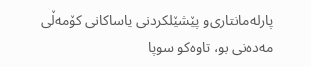پارله‌مانتاری‌و پێشێلكردنی یاساكانی كۆمه‌ڵی مه‌ده‌نی بو، تاوه‌كو سوپا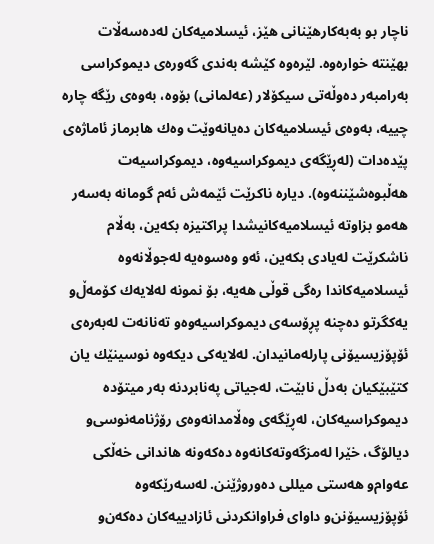ناچار بو به‌به‌كارهێنانی هێز، ئیسلامیه‌كان له‌ده‌سه‌ڵات بهێنته‌ خواره‌وه‌. لێره‌وه‌ كێشه‌ به‌ندی گه‌وره‌ی دیموكراسی به‌رامبه‌ر ده‌وڵه‌تی سیكۆلار (عه‌لمانی) بۆوه‌، به‌وه‌ی رێگه‌ چاره‌ چییه‌، به‌وه‌ی ئیسلامیه‌كان ده‌یانه‌وێت وه‌ك هابرماز ئاماژه‌ی پێده‌دات (له‌ڕێگه‌ی دیموكراسیه‌وه‌، دیموكراسیه‌ت هه‌ڵبوه‌شێننه‌وه‌). دیاره‌ ناكرێت ئێمه‌ش ئه‌م گومانه‌ به‌سه‌ر هه‌مو بزاوته‌ ئیسلامیه‌كانیشدا پراكتیزه‌ بكه‌ین، به‌ڵام ناشكرێت له‌یادی بكه‌ین، ئه‌و وه‌سوه‌یه‌ له‌جوڵانه‌وه‌ ئیسلامیه‌كاندا ره‌گی قوڵی هه‌یه‌، بۆ نمونه‌ له‌لایه‌ك كۆمه‌ڵ‌و یه‌كگرتو ده‌چنه‌ پڕۆسه‌ی دیموكراسیه‌وه‌‌و ته‌نانه‌ت له‌به‌ره‌ی ئۆپۆزیسیۆنی پارله‌مانیدان. له‌لایه‌كی دیكه‌وه‌ نوسینێك یان كتێبێكیان به‌دڵ نابێت، له‌جیاتی په‌نابردنه‌ به‌ر میتۆده‌ دیموكراسیه‌كان، له‌ڕێگه‌ی وه‌ڵامدانه‌وه‌ی رۆژنامه‌نوسی‌و دیالۆگ، خێرا له‌مزگه‌وته‌كانه‌وه‌ ده‌كه‌ونه‌ هاندانی خه‌ڵكی عه‌وام‌و هه‌ستی میللی ده‌وروژێنن. له‌سه‌رێكه‌وه‌ ئۆپۆزیسیۆنن‌و داوای فراوانكردنی ئازادییه‌كان ده‌كه‌ن‌و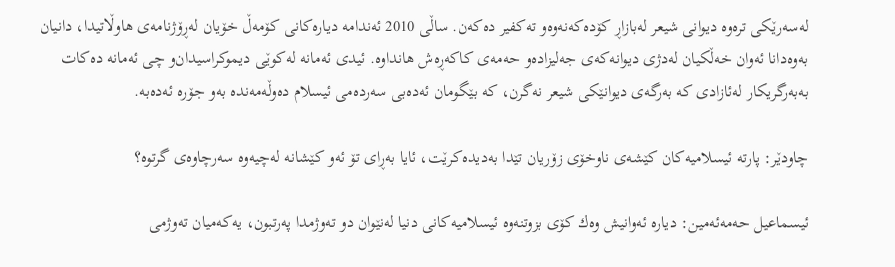له‌سه‌رێكی تره‌وه‌ دیوانی شیعر له‌بازاڕ كۆده‌كه‌نه‌وه‌‌و ته‌كفیر ده‌كه‌ن. ساڵی 2010 ئه‌ندامه‌ دیاره‌كانی كۆمه‌ڵ خۆیان له‌ڕۆژنامه‌ی هاوڵاتیدا، دانیان به‌وه‌دانا ئه‌وان خه‌ڵكیان له‌دژی دیوانه‌كه‌ی جه‌لیزاده‌‌و حه‌مه‌ی كاكه‌ڕه‌ش هانداوه‌. ئیدی ئه‌مانه‌ له‌كوێی دیموكراسیدان‌و چی ئه‌مانه‌ ده‌كات به‌به‌رگریكار له‌ئازادی كه‌ به‌رگه‌ی دیوانێكی شیعر نه‌گرن، كه‌ بێگومان ئه‌ده‌بی سه‌رده‌می ئیسلام ده‌وڵه‌مه‌نده‌ به‌و جۆره‌ ئه‌ده‌به‌.

چاودێر: پارته‌ ئیسلامیه‌كان كێشه‌ی ناوخۆی زۆریان تێدا به‌دیده‌كرێت، ئایا به‌ڕای تۆ ئه‌و كێشانه‌ له‌چیه‌وه‌ سه‌رچاوه‌ی گرتوه‌؟

ئیسماعیل حه‌مه‌ئه‌مین: دیاره‌ ئه‌وانیش وه‌ك كۆی بزوتنه‌وه‌ ئیسلامیه‌كانی دنیا له‌نێوان دو ته‌وژمدا په‌رتبون، یه‌كه‌میان ته‌وژمی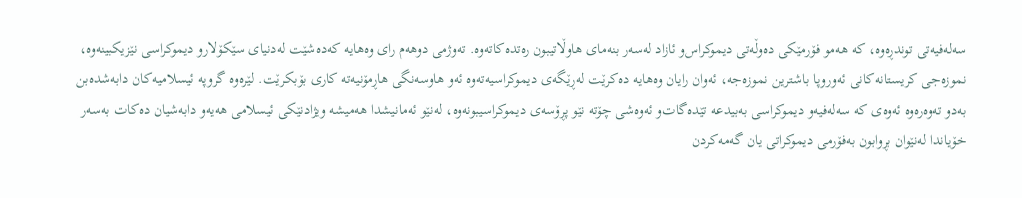سه‌له‌فیه‌تی توندڕه‌وه‌، كه‌ هه‌مو فۆرمێكی ده‌وڵه‌تی دیموكراس‌و ئازاد له‌سه‌ر بنه‌مای هاوڵاتیبون ره‌تده‌كاته‌وه‌. ته‌وژمی دوهه‌م رای وه‌هایه‌ كه‌ده‌شێت له‌دنیای سێكۆلار‌و دیموكراسی نێزیكبینه‌وه‌، نموزه‌جی كریستانه‌كانی ئه‌وروپا باشترین نموزه‌جه‌، ئه‌وان رایان وه‌هایه‌ ده‌كرێت له‌ڕێگه‌ی دیموكراسیه‌ته‌وه‌ ئه‌و هاوسه‌نگی هاڕمۆنیه‌ته‌ كاری بۆبكرێت. لێره‌وه‌ گروپه‌ ئیسلامیه‌كان دابه‌شده‌بن به‌دو ته‌وه‌ره‌وه‌ ئه‌وه‌ی كه‌ سه‌له‌فیه‌و دیموكراسی به‌بیدعه‌ تێده‌گات‌و ئه‌وه‌شی چۆته‌ نێو پڕۆسه‌ی دیموكراسیبونه‌وه‌، له‌نێو ئه‌مانیشدا هه‌میشه‌ ویژادنێكی ئیسلامی هه‌یه‌و دابه‌شیان ده‌كات به‌سه‌ر خۆیاندا له‌نێوان بڕوابون به‌فۆرمی دیموكراتی یان گه‌مه‌كردن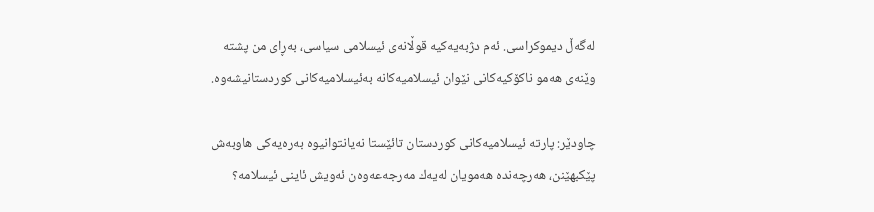له‌گه‌ڵ دیموكراسی. ئه‌م دژبه‌یه‌كیه‌ قوڵانه‌ی ئیسلامی سیاسی، به‌ڕای من پشته‌ وێنه‌ی هه‌مو ناكۆكیه‌كانی نێوان ئیسلامیه‌كانه‌ به‌ئیسلامیه‌كانی كوردستانیشه‌وه‌.

چاودێر: پارته‌ ئیسلامیه‌كانی كوردستان تائێستا نه‌یانتوانیوه‌ به‌ره‌یه‌كی هاوبه‌ش پێكبهێنن، هه‌رچه‌نده‌ هه‌مویان له‌یه‌ك مه‌رجه‌عه‌وه‌ن ئه‌ویش ئاینی‌ ئیسلامه‌؟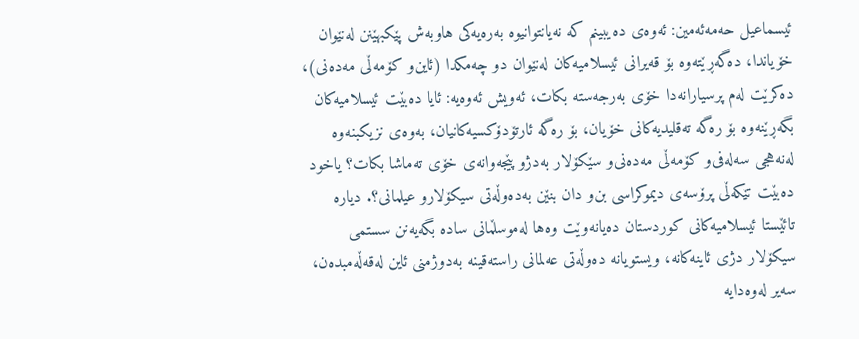ئیسماعیل حه‌مه‌ئه‌مین: ئه‌وه‌ی ده‌یبینم كه‌ نه‌یانتوانیوه‌ به‌ره‌یه‌كی هاوبه‌ش پێكبهێنن له‌نێوان خۆیاندا، ده‌گه‌ڕێته‌وه‌ بۆ قه‌یرانی ئیسلامیه‌كان له‌نێوان دو چه‌مكدا (ئاین‌و كۆمه‌ڵی مه‌ده‌نی)، ده‌كرێت له‌م پرسیارانه‌دا خۆی به‌رجه‌سته‌ بكات، ئه‌ویش ئه‌وه‌یه‌: ئایا ده‌بێت ئیسلامیه‌كان بگه‌ڕێنه‌وه‌ بۆ ره‌گه‌ ته‌قلیدیه‌كانی خۆیان، بۆ ره‌گه‌ ئارتۆدۆكسیه‌كانیان، به‌وه‌ی نزیكبنه‌وه‌ له‌نه‌هجی سه‌له‌فی‌و كۆمه‌ڵی مه‌ده‌نی‌و سێكۆلار به‌دژ‌و پێجه‌وانه‌ی خۆی ته‌ماشا بكات؟ یاخود ده‌بێت تێكه‌ڵی پرۆسه‌ی دیموكراسی بن‌و دان بنێن به‌ده‌وڵه‌تی سیكۆلار‌و عیلمانی؟. دیاره‌ تائێستا ئیسلامیه‌كانی كوردستان ده‌یانه‌وێت وه‌ها له‌موسڵمانی ساده‌ بگه‌یه‌نن سستمی سیكۆلار دژی ئاینه‌كانه‌، ویستویانه‌ ده‌وڵه‌تی عه‌لمانی راسته‌قینه‌ به‌دوژمنی ئاین له‌قه‌ڵه‌مبده‌ن، سه‌یر له‌وه‌دایه‌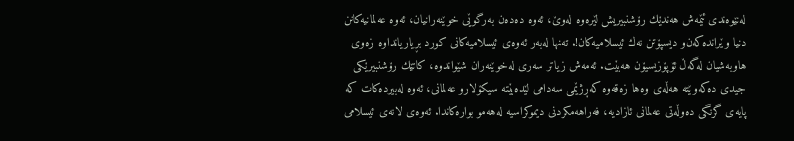له‌نێوه‌ندی ئێمه‌ش هه‌ندێك رۆشنبیریش لێره‌وه‌ له‌وێ، ئه‌وه‌ ده‌ده‌ن به‌رگوێی خوێنه‌رانیان، ئه‌وه‌ عه‌لمانیه‌كانن دنیا وێرانده‌كه‌ن‌و دیسپۆتن نه‌ك ئیسلامیه‌كان!. ته‌نها له‌به‌ر ئه‌وه‌ی ئیسلامیه‌كانی كورد بڕیاریانداوه‌ زه‌وی هاوبه‌شیان له‌گه‌ڵ ئۆپۆزیسیۆن هه‌بێت. ئه‌مه‌ش زیاتر سه‌ری له‌خوێنه‌ران شێواندوه‌، كاتێك رۆشنبیرێكی جیدی ده‌كه‌وێته‌ هه‌ڵه‌ی وه‌ها زه‌قه‌وه‌ كه‌ڕژێمی سه‌دامی لێده‌بێته‌ سیكۆلار‌و عه‌لمانی، ئه‌وه‌ له‌بیرده‌كات كه‌ پایه‌ی گرنگی ده‌وڵه‌تی عه‌لمانی ئازادیه‌، فه‌راهه‌مكردنی دیموكراسیه‌ له‌هه‌مو بواره‌كاندا. ئه‌وه‌ی لانه‌ی ئیسلامی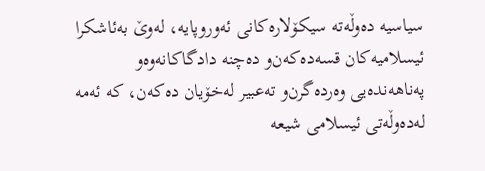سیاسیه‌ ده‌وڵه‌ته‌ سیكۆلاره‌كانی ئه‌وروپایه‌، له‌وێ به‌ئاشكرا ئیسلامیه‌كان قسه‌ده‌كه‌ن‌و ده‌چنه‌ دادگاكانه‌وه‌‌و په‌ناهه‌نده‌یی وه‌رده‌گرن‌و ته‌عبیر له‌خۆیان ده‌كه‌ن، كه‌ ئه‌مه‌ له‌ده‌وڵه‌تی ئیسلامی شیعه‌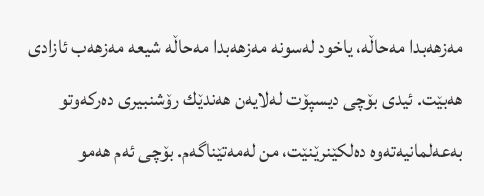مه‌زهه‌بدا مه‌حاڵه‌، یاخود له‌سونه‌ مه‌زهه‌بدا مه‌حاڵه‌ شیعه‌ مه‌زهه‌ب ئازادی هه‌بێت. ئیدی بۆچی دیسپۆت له‌لایه‌ن هه‌ندێك رۆشنبیری ده‌ركه‌وتو به‌عه‌لمانیه‌ته‌وه‌ ده‌لكێنرێنێت، من له‌مه‌تێناگه‌م. بۆچی ئه‌م هه‌مو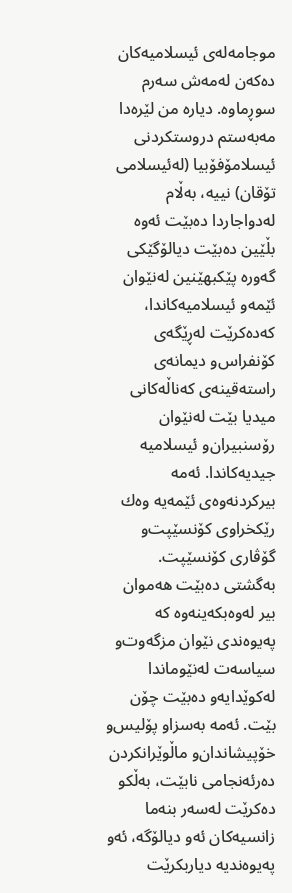موجامه‌له‌ی ئیسلامیه‌كان ده‌كه‌ن له‌مه‌ش سه‌رم سوڕماوه‌. دیاره‌ من لێره‌دا مه‌به‌ستم دروستكردنی ئیسلامۆفۆبیا (له‌ئیسلامی تۆقان) نییه‌، به‌ڵام له‌دواجاردا ده‌بێت ئه‌وه‌ بڵێین ده‌بێت دیالۆگێكی گه‌وره‌ پێكبهێنین له‌نێوان ئێمه‌‌و ئیسلامیه‌كاندا، كه‌ده‌كرێت له‌ڕێگه‌ی كۆنفراس‌و دیمانه‌ی راسته‌قینه‌ی كه‌ناڵه‌كانی میدیا بێت له‌نێوان رۆسنبیران‌و ئیسلامیه‌ جیدیه‌كاندا. ئه‌مه‌ بیركردنه‌وه‌ی ئێمه‌یه‌ وه‌ك رێكخراوی كۆنسێپت‌و گۆڤاری كۆنسێپت. به‌گشتی ده‌بێت هه‌موان بیر له‌وه‌بكه‌ینه‌وه‌ كه‌ په‌یوه‌ندی نێوان مزگه‌وت‌و سیاسه‌ت له‌نێوماندا له‌كوێدایه‌‌و ده‌بێت چۆن بێت. ئه‌مه‌ به‌سزا‌و پۆلیس‌و خۆپیشاندان‌و ماڵوێرانكردن ده‌رئه‌نجامی نابێت، به‌ڵكو ده‌كرێت له‌سه‌ر بنه‌ما زانسیه‌كان ئه‌و دیالۆگه‌، ئه‌و په‌یوه‌ندیه‌ دیاربكرێت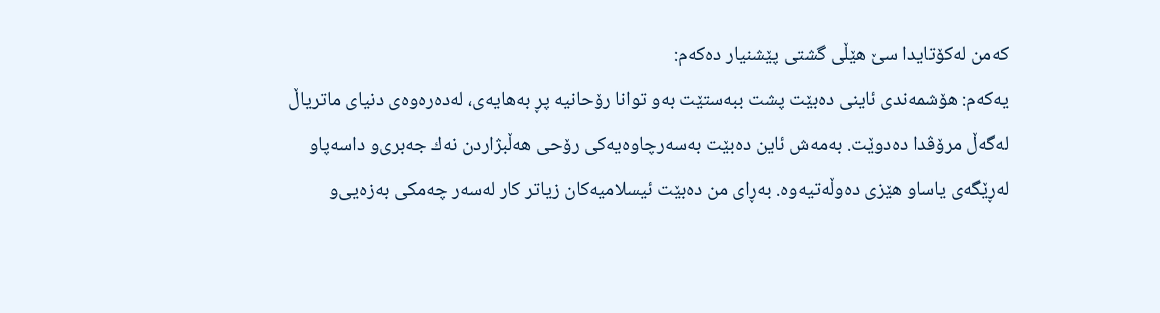كه‌من له‌كۆتایدا سێ‌ هێڵی گشتی پێشنیار ده‌كه‌م:
یه‌كه‌م: هۆشمه‌ندی ئاینی ده‌بێت پشت ببه‌ستێت به‌و توانا رۆحانیه‌ پڕ به‌هایه‌ی، له‌ده‌ره‌وه‌ی دنیای ماتریاڵ له‌گه‌ڵ مرۆڤدا ده‌دوێت. به‌مه‌ش ئاین ده‌بێت به‌سه‌رچاوه‌یه‌كی رۆحی هه‌ڵبژاردن نه‌ك جه‌بری‌و داسه‌پاو له‌ڕێگه‌ی یاسا‌و هێزی ده‌وڵه‌تیه‌وه‌. به‌ڕای من ده‌بێت ئیسلامیه‌كان زیاتر كار له‌سه‌ر چه‌مكی به‌زه‌یی‌و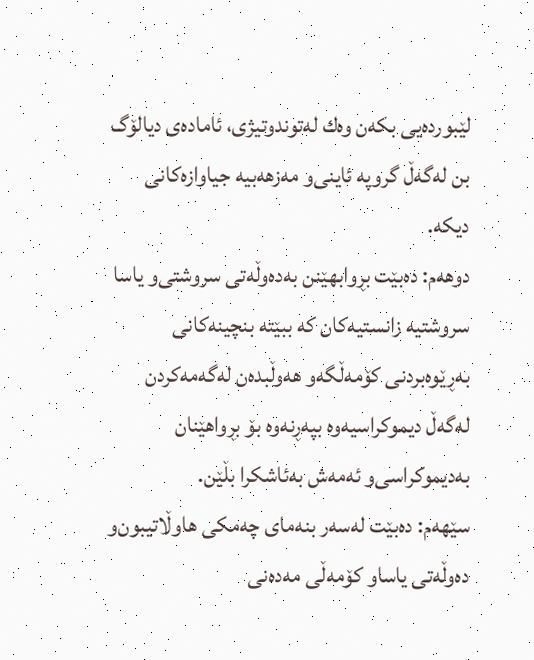لێبورده‌یی بكه‌ن وه‌ك له‌توندوتیژی، ئاماده‌ی دیالۆگ بن له‌گه‌ڵ گروپه‌ ئاینی‌و مه‌زهه‌بیه‌ جیاوازه‌كانی دیكه‌.
دوهه‌م: ده‌بێت بڕوابهێنن به‌ده‌وڵه‌تی سروشتی‌و یاسا سروشتیه‌ زانستیه‌كان كه‌ ببێته‌ بنچینه‌كانی به‌ڕێوه‌بردنی كۆمه‌ڵگه‌‌و هه‌وڵبده‌ن له‌گه‌مه‌كردن له‌گه‌ڵ دیموكراسیه‌وه‌ بپه‌ڕنه‌وه‌ بۆ بڕواهێنان به‌دیموكراسی‌و ئه‌مه‌ش به‌ئاشكرا بڵێن.
سێهه‌م: ده‌بێت له‌سه‌ر بنه‌مای چه‌مكی هاوڵاتیبون‌و ده‌وڵه‌تی یاسا‌و كۆمه‌ڵی مه‌ده‌نی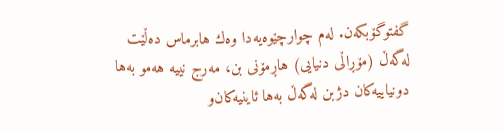گفتوگۆبكه‌ن. له‌م چوارچێوه‌یه‌دا وه‌ك هابرماس ده‌ڵێت له‌گه‌ڵ (مۆڕاڵی دنیایی) هاڕمۆنی بن، مه‌رج نییه‌ هه‌مو به‌ها دونیاییه‌كان دژبن له‌گه‌ڵ به‌ها ئاینیه‌كان‌و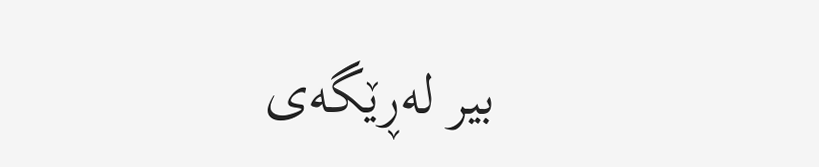بیر له‌ڕێگه‌ی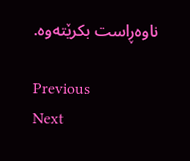ناوه‌ڕاست بكرێته‌وه‌.

Previous
Next